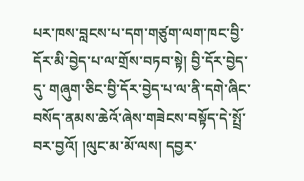པར་ཁས་བླངས་པ་དག་གཙུག་ལག་ཁང་བྱི་དོར་མི་བྱེད་པ་ལ་གྲོས་བཏབ་སྟེ། བྱི་དོར་བྱེད་དུ་ གཞུག་ཅིང་བྱི་དོར་བྱེད་པ་ལ་ནི་དགེ་ཞིང་བསོད་ནམས་ཆེའོ་ཞེས་གཟེངས་བསྟོད་དེ་སྤྲོ་བར་བྱའོ། །ལུང་མ་མོ་ལས། དབྱར་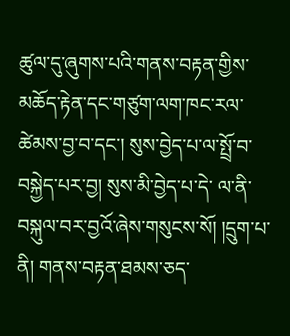ཚུལ་དུ་ཞུགས་པའི་གནས་བརྟན་གྱིས་མཆོད་རྟེན་དང་གཙུག་ལག་ཁང་རལ་ཚེམས་བྱ་བ་དང་། སུས་བྱེད་པ་ལ་སྤྲོ་བ་བསྐྱེད་པར་བྱ། སུས་མི་བྱེད་པ་དེ་ ལ་ནི་བསྐུལ་བར་བྱའོ་ཞེས་གསུངས་སོ། །དྲུག་པ་ནི། གནས་བརྟན་ཐམས་ཅད་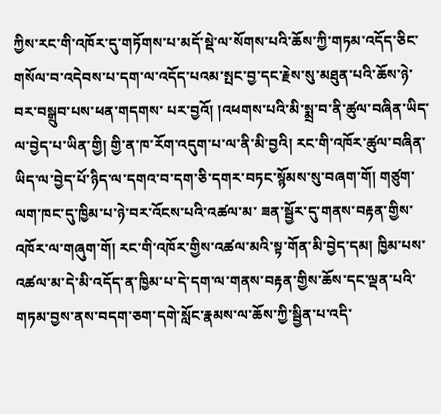ཀྱིས་རང་གི་འཁོར་དུ་གཏོགས་པ་མདོ་སྡེ་ལ་སོགས་པའི་ཆོས་ཀྱི་གཏམ་འདོད་ཅིང་གསོལ་བ་འདེབས་པ་དག་ལ་འདོད་པའམ་སྤང་བྱ་དང་རྗེས་སུ་མཐུན་པའི་ཆོས་ཉེ་བར་བསྒྲུབ་པས་ཕན་གདགས་ པར་བྱའོ། །འཕགས་པའི་མི་སྨྲ་བ་ནི་ཚུལ་བཞིན་ཡིད་ལ་བྱེད་པ་ཡིན་གྱི། གྱི་ན་ཁ་རོག་འདུག་པ་ལ་ནི་མི་བྱའི། རང་གི་འཁོར་ཚུལ་བཞིན་ཡིད་ལ་བྱེད་པོ་ཉིད་ལ་དགའ་བ་དག་ཅི་དགར་བཏང་སྙོམས་སུ་བཞག་གོ། གཙུག་ལག་ཁང་དུ་ཁྱིམ་པ་ཉེ་བར་འོངས་པའི་འཚལ་མ་ ཟན་སྦྱོར་དུ་གནས་བརྟན་གྱིས་འཁོར་ལ་གཞུག་གོ། རང་གི་འཁོར་གྱིས་འཚལ་མའི་སྟ་གོན་མི་བྱེད་དམ། ཁྱིམ་པས་འཚལ་མ་དེ་མི་འདོད་ན་ཁྱིམ་པ་དེ་དག་ལ་གནས་བརྟན་གྱིས་ཆོས་དང་ལྡན་པའི་གཏམ་བྱས་ནས་བདག་ཅག་དགེ་སློང་རྣམས་ལ་ཆོས་ཀྱི་སྦྱིན་པ་འདི་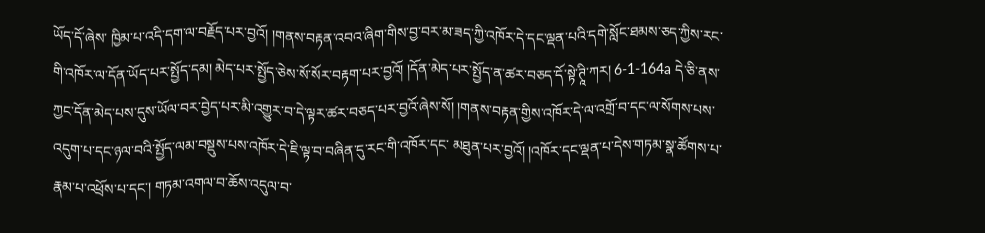ཡོད་དོ་ཞེས་ ཁྱིམ་པ་འདི་དག་ལ་བརྗོད་པར་བྱའོ། །གནས་བརྟན་འབའ་ཞིག་གིས་བྱ་བར་མ་ཟད་ཀྱི་འཁོར་དེ་དང་ལྡན་པའི་དགེ་སློང་ཐམས་ཅད་ཀྱིས་རང་གི་འཁོར་ལ་དོན་ཡོད་པར་སྤྱོད་དམ། མེད་པར་སྤྱོད་ཅེས་སོ་སོར་བརྟག་པར་བྱའོ། །དོན་མེད་པར་སྤྱོད་ན་ཚར་བཅད་དོ་སྟེ་ཊཱི་ཀར། 6-1-164a དེ་ཅི་ནས་ཀྱང་དོན་མེད་པས་དུས་ཡོལ་བར་བྱེད་པར་མི་འགྱུར་བ་དེ་ལྟར་ཚར་བཅད་པར་བྱའོ་ཞེས་སོ། །གནས་བརྟན་གྱིས་འཁོར་དེ་ལ་འགྲོ་བ་དང་ལ་སོགས་པས་འདུག་པ་དང་ཉལ་བའི་སྤྱོད་ལམ་བསྡུས་པས་འཁོར་དེ་ཇི་ལྟ་བ་བཞིན་དུ་རང་གི་འཁོར་དང་ མཐུན་པར་བྱའོ། །འཁོར་དང་ལྡན་པ་དེས་གཏམ་སྣ་ཚོགས་པ་རྣམ་པ་འཕྲོས་པ་དང་། གཏམ་འགལ་བ་ཆོས་འདུལ་བ་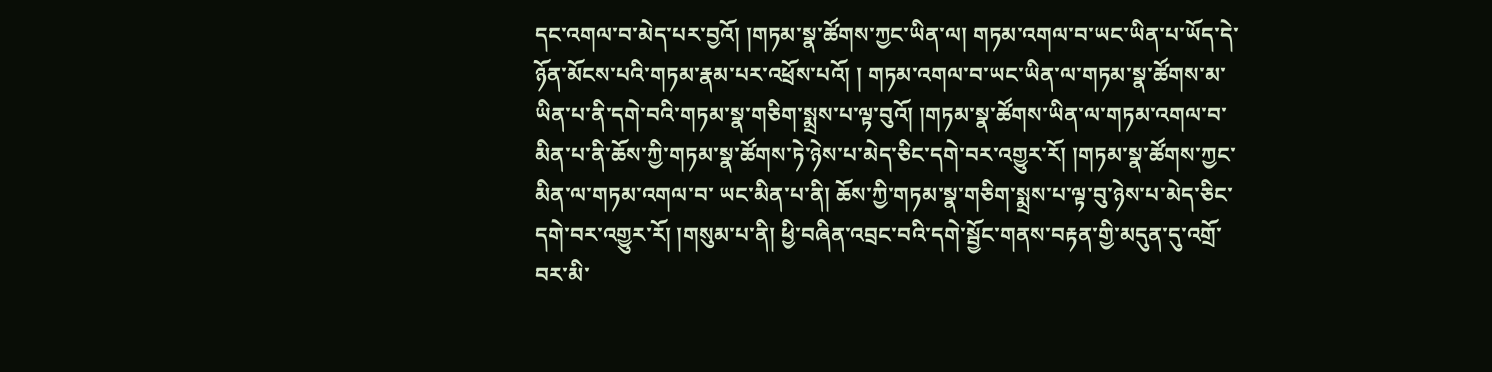དང་འགལ་བ་མེད་པར་བྱའོ། །གཏམ་སྣ་ཚོགས་ཀྱང་ཡིན་ལ། གཏམ་འགལ་བ་ཡང་ཡིན་པ་ཡོད་དེ་ཉོན་མོངས་པའི་གཏམ་རྣམ་པར་འཕྲོས་པའོ། ། གཏམ་འགལ་བ་ཡང་ཡིན་ལ་གཏམ་སྣ་ཚོགས་མ་ཡིན་པ་ནི་དགེ་བའི་གཏམ་སྣ་གཅིག་སྨྲས་པ་ལྟ་བུའོ། །གཏམ་སྣ་ཚོགས་ཡིན་ལ་གཏམ་འགལ་བ་མིན་པ་ནི་ཆོས་ཀྱི་གཏམ་སྣ་ཚོགས་ཏེ་ཉེས་པ་མེད་ཅིང་དགེ་བར་འགྱུར་རོ། །གཏམ་སྣ་ཚོགས་ཀྱང་མིན་ལ་གཏམ་འགལ་བ་ ཡང་མིན་པ་ནི། ཆོས་ཀྱི་གཏམ་སྣ་གཅིག་སྨྲས་པ་ལྟ་བུ་ཉེས་པ་མེད་ཅིང་དགེ་བར་འགྱུར་རོ། །གསུམ་པ་ནི། ཕྱི་བཞིན་འབྲང་བའི་དགེ་སྦྱོང་གནས་བརྟན་གྱི་མདུན་དུ་འགྲོ་བར་མི་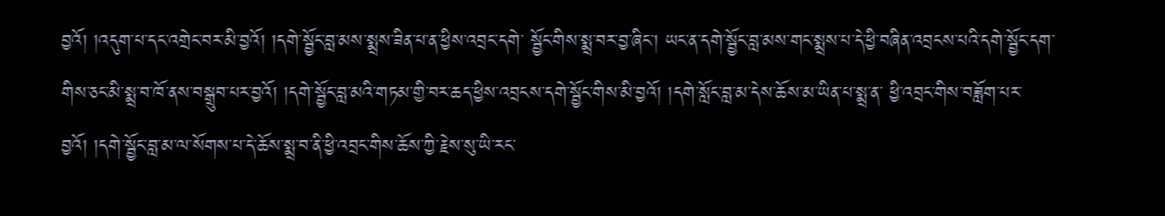བྱའོ། །འདུག་པ་དང་འགྲེང་བར་མི་བྱའོ། །དགེ་སྦྱོང་བླ་མས་སྨྲས་ཟིན་པ་ན་ཕྱིས་འབྲང་དགེ་ སྦྱོང་གིས་སྨྲ་བར་བྱ་ཞིང་། ཡང་ན་དགེ་སྦྱོང་བླ་མས་གང་སྨྲས་པ་དེ་ཕྱི་བཞིན་འབྲངས་པའི་དགེ་སྦྱོང་དག་གིས་ཅང་མི་སྨྲ་བ་ཁོ་ནས་བསྒྲུབ་པར་བྱའོ། །དགེ་སྦྱོང་བླ་མའི་གཏམ་གྱི་བར་ཆད་ཕྱིས་འབྲངས་དགེ་སྦྱོང་གིས་མི་བྱའོ། །དགེ་སློང་བླ་མ་དེས་ཆོས་མ་ཡིན་པ་སྨྲ་ན་ ཕྱི་འབྲང་གིས་བཟློག་པར་བྱའོ། །དགེ་སྦྱོང་བླ་མ་ལ་སོགས་པ་དེ་ཆོས་སྨྲ་བ་ནི་ཕྱི་འབྲང་གིས་ཆོས་ཀྱི་རྗེས་སུ་ཡི་རང་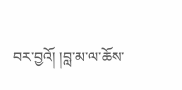བར་བྱའོ། །བླ་མ་ལ་ཆོས་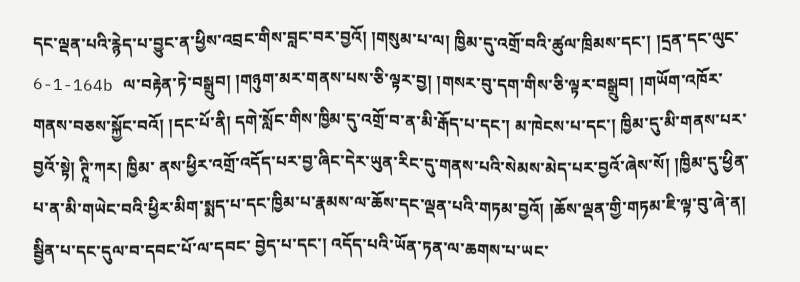དང་ལྡན་པའི་རྙེད་པ་བྱུང་ན་ཕྱིས་འབྲང་གིས་བླང་བར་བྱའོ། །གསུམ་པ་ལ། ཁྱིམ་དུ་འགྲོ་བའི་ཚུལ་ཁྲིམས་དང་། །དྲན་དང་ལུང་ 6-1-164b ལ་བརྟེན་ཏེ་བསྒྲུབ། །གཉུག་མར་གནས་པས་ཅི་ལྟར་བྱ། །གསར་བུ་དག་གིས་ཅི་ལྟར་བསྒྲུབ། །གཡོག་འཁོར་གནས་བཅས་སྐྱོང་བའོ། །དང་པོ་ནི། དགེ་སློང་གིས་ཁྱིམ་དུ་འགྲོ་བ་ན་མི་རྒོད་པ་དང་། མ་ཁེངས་པ་དང་། ཁྱིམ་དུ་མི་གནས་པར་བྱའོ་སྟེ། ཊཱི་ཀར། ཁྱིམ་ ནས་ཕྱིར་འགྲོ་འདོད་པར་བྱ་ཞིང་དེར་ཡུན་རིང་དུ་གནས་པའི་སེམས་མེད་པར་བྱའོ་ཞེས་སོ། །ཁྱིམ་དུ་ཕྱིན་པ་ན་མི་གཡེང་བའི་ཕྱིར་མིག་སྨད་པ་དང་ཁྱིམ་པ་རྣམས་ལ་ཆོས་དང་ལྡན་པའི་གཏམ་བྱའོ། །ཆོས་ལྡན་གྱི་གཏམ་ཇི་ལྟ་བུ་ཞེ་ན། སྦྱིན་པ་དང་དུལ་བ་དབང་པོ་ལ་དབང་ བྱེད་པ་དང་། འདོད་པའི་ཡོན་ཏན་ལ་ཆགས་པ་ཡང་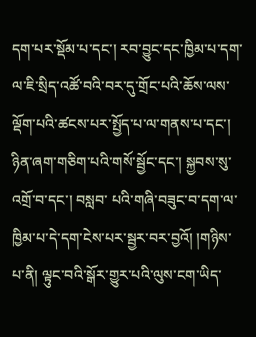དག་པར་སྡོམ་པ་དང་། རབ་བྱུང་དང་ཁྱིམ་པ་དག་ལ་ཇི་སྲིད་འཚོ་བའི་བར་དུ་གྲོང་པའི་ཆོས་ལས་ལྡོག་པའི་ཚངས་པར་སྤྱོད་པ་ལ་གནས་པ་དང་། ཉིན་ཞག་གཅིག་པའི་གསོ་སྦྱོང་དང་། སྐྱབས་སུ་འགྲོ་བ་དང་། བསླབ་ པའི་གཞི་བཟུང་བ་དག་ལ་ཁྱིམ་པ་དེ་དག་ངེས་པར་སྦྱར་བར་བྱའོ། །གཉིས་པ་ནི། ལྟུང་བའི་སྒོར་གྱུར་པའི་ལུས་ངག་ཡིད་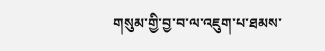གསུམ་གྱི་བྱ་བ་ལ་འཇུག་པ་ཐམས་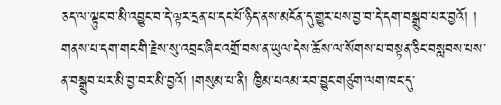ཅད་ལ་ལྟུང་བ་མི་འབྱུང་བ་དེ་ལྟར་དྲན་པ་དང་པོ་ཉིད་ནས་མངོན་དུ་གྱུར་པས་བྱ་བ་དེ་དག་བསྒྲུབ་པར་བྱའོ། ། གནས་པ་དག་གང་གི་རྗེས་སུ་འབྲང་ཞིང་འགྲོ་བས་ན་ཡུལ་དེས་ཆོས་ལ་སོགས་པ་བསྟན་ཅིང་བསླབས་པས་ན་བསྒྲུབ་པར་མི་བྱ་བར་མི་བྱའོ། །གསུམ་པ་ནི། ཁྱིམ་པའམ་རབ་བྱུང་གཙུག་ལག་ཁང་དུ་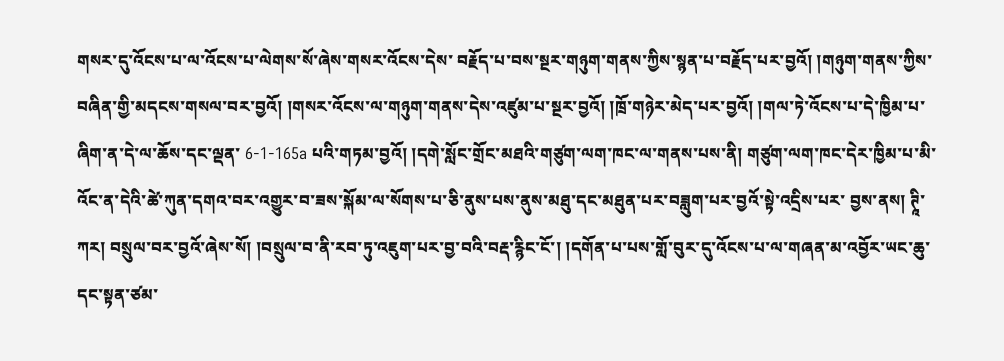གསར་དུ་འོངས་པ་ལ་འོངས་པ་ལེགས་སོ་ཞེས་གསར་འོངས་དེས་ བརྗོད་པ་བས་སྔར་གཉུག་གནས་ཀྱིས་སྙན་པ་བརྗོད་པར་བྱའོ། །གཉུག་གནས་ཀྱིས་བཞིན་གྱི་མདངས་གསལ་བར་བྱའོ། །གསར་འོངས་ལ་གཉུག་གནས་དེས་འཛུམ་པ་སྔར་བྱའོ། །ཁྲོ་གཉེར་མེད་པར་བྱའོ། །གལ་ཏེ་འོངས་པ་དེ་ཁྱིམ་པ་ཞིག་ན་དེ་ལ་ཆོས་དང་ལྡན་ 6-1-165a པའི་གཏམ་བྱའོ། །དགེ་སློང་གྲོང་མཐའི་གཙུག་ལག་ཁང་ལ་གནས་པས་ནི། གཙུག་ལག་ཁང་དེར་ཁྱིམ་པ་མི་འོང་ན་དེའི་ཚེ་ཀུན་དགའ་བར་འགྱུར་བ་ཟས་སྐོམ་ལ་སོགས་པ་ཅི་ནུས་པས་ནུས་མཐུ་དང་མཐུན་པར་བཟླུག་པར་བྱའོ་སྟེ་འདྲིས་པར་ བྱས་ནས། ཊཱི་ཀར། བསྲུལ་བར་བྱའོ་ཞེས་སོ། །བསྲུལ་བ་ནི་རབ་ཏུ་འཇུག་པར་བྱ་བའི་བརྡ་རྙིང་ངོ་། །དགོན་པ་པས་གློ་བུར་དུ་འོངས་པ་ལ་གཞན་མ་འབྱོར་ཡང་ཆུ་དང་སྟན་ཙམ་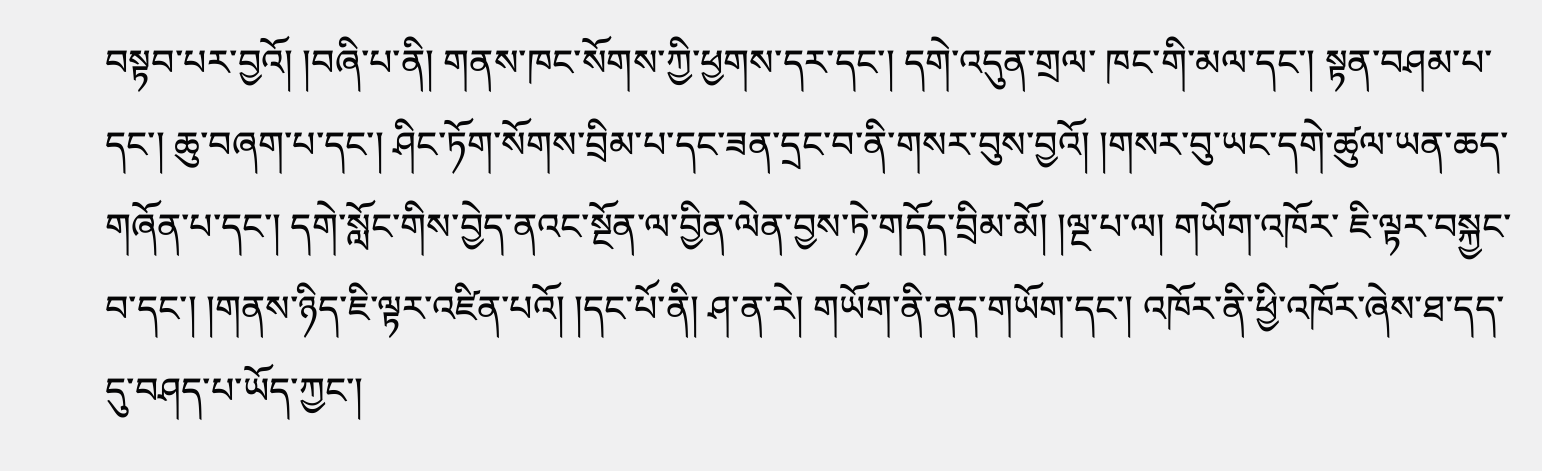བསྟབ་པར་བྱའོ། །བཞི་པ་ནི། གནས་ཁང་སོགས་ཀྱི་ཕྱགས་དར་དང་། དགེ་འདུན་གྲལ་ ཁང་གི་མལ་དང་། སྟན་བཤམ་པ་དང་། ཆུ་བཞག་པ་དང་། ཤིང་ཏོག་སོགས་བྲིམ་པ་དང་ཟན་དྲང་བ་ནི་གསར་བུས་བྱའོ། །གསར་བུ་ཡང་དགེ་ཚུལ་ཡན་ཆད་གཞོན་པ་དང་། དགེ་སློང་གིས་བྱེད་ནའང་སྔོན་ལ་བྱིན་ལེན་བྱས་ཏེ་གདོད་བྲིམ་མོ། །ལྔ་པ་ལ། གཡོག་འཁོར་ ཇི་ལྟར་བསྐྱང་བ་དང་། །གནས་ཉིད་ཇི་ལྟར་འཛིན་པའོ། །དང་པོ་ནི། ཤ་ན་རེ། གཡོག་ནི་ནད་གཡོག་དང་། འཁོར་ནི་ཕྱི་འཁོར་ཞེས་ཐ་དད་དུ་བཤད་པ་ཡོད་ཀྱང་།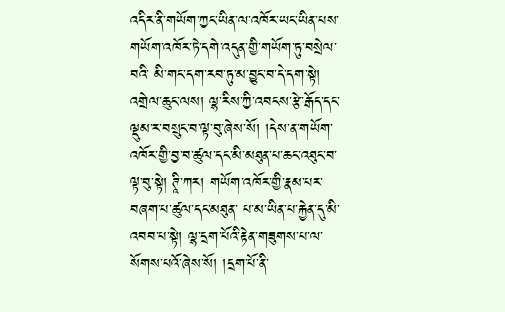འདིར་ནི་གཡོག་ཀྱང་ཡིན་ལ་འཁོར་ཡང་ཡིན་པས་གཡོག་འཁོར་ཏེ་དགེ་འདུན་གྱི་གཡོག་ཏུ་བསྲེལ་བའི་ མི་གང་དག་རབ་ཏུ་མ་བྱུང་བ་དེ་དག་སྟེ། འགྲེལ་ཆུང་ལས། ལྷ་རིས་ཀྱི་འབངས་རྩེ་རྒོད་དང་ལྡུམ་ར་བསྲུང་བ་ལྟ་བུ་ཞེས་སོ། །དེས་ན་གཡོག་འཁོར་གྱི་བྱ་བ་ཚུལ་དང་མི་མཐུན་པ་ཆང་འཐུང་བ་ལྟ་བུ་སྟེ། ཊཱི་ཀར། གཡོག་འཁོར་གྱི་རྣམ་པར་བཞག་པ་ཚུལ་དང་མཐུན་ པ་མ་ཡིན་པ་རྐྱེན་དུ་མི་འབབ་པ་སྟེ། ལྷ་དྲག་པོའི་རྟེན་གཟུགས་པ་ལ་སོགས་པའོ་ཞེས་སོ། །དྲག་པོ་ནི་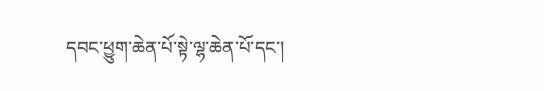དབང་ཕྱུག་ཆེན་པོ་སྟེ་ལྷ་ཆེན་པོ་དང་།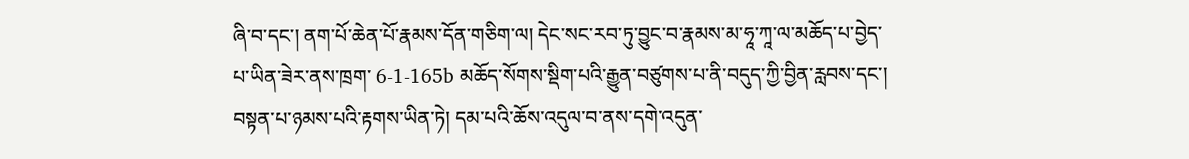ཞི་བ་དང་། ནག་པོ་ཆེན་པོ་རྣམས་དོན་གཅིག་ལ། དེང་སང་རབ་ཏུ་བྱུང་བ་རྣམས་མ་ཧཱ་ཀཱ་ལ་མཆོད་པ་བྱེད་པ་ཡིན་ཟེར་ནས་ཁྲག་ 6-1-165b མཆོད་སོགས་སྡིག་པའི་རྒྱུན་བཙུགས་པ་ནི་བདུད་ཀྱི་བྱིན་རླབས་དང་། བསྟན་པ་ཉམས་པའི་རྟགས་ཡིན་ཏེ། དམ་པའི་ཆོས་འདུལ་བ་ནས་དགེ་འདུན་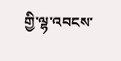གྱི་ལྷ་འབངས་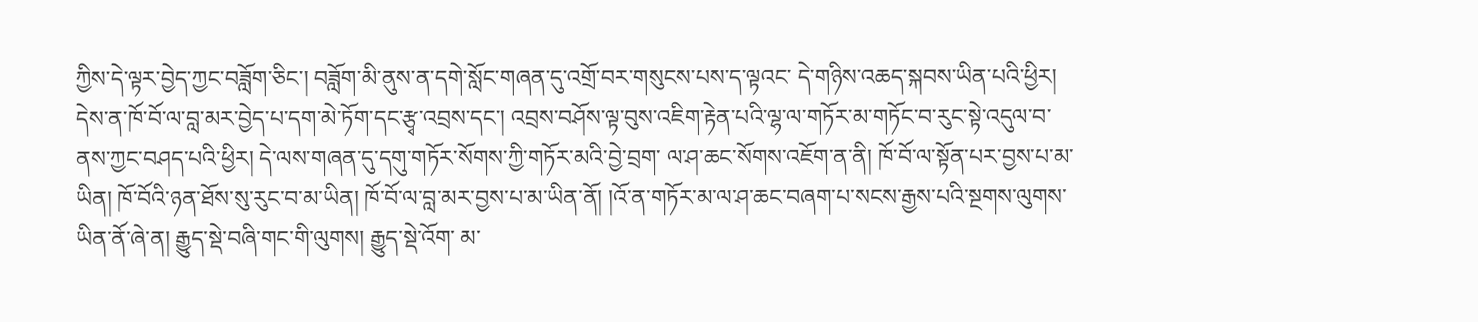ཀྱིས་དེ་ལྟར་བྱེད་ཀྱང་བཟློག་ཅིང་། བཟློག་མི་ནུས་ན་དགེ་སློང་གཞན་དུ་འགྲོ་བར་གསུངས་པས་ད་ལྟའང་ དེ་གཉིས་འཆད་སྐབས་ཡིན་པའི་ཕྱིར། དེས་ན་ཁོ་བོ་ལ་བླ་མར་བྱེད་པ་དག་མེ་ཏོག་དང་རྩྭ་འབྲས་དང་། འབྲས་བཤོས་ལྟ་བུས་འཇིག་རྟེན་པའི་ལྷ་ལ་གཏོར་མ་གཏོང་བ་རུང་སྟེ་འདུལ་བ་ནས་ཀྱང་བཤད་པའི་ཕྱིར། དེ་ལས་གཞན་དུ་དགུ་གཏོར་སོགས་ཀྱི་གཏོར་མའི་བྱེ་བྲག་ ལ་ཤ་ཆང་སོགས་འཇོག་ན་ནི། ཁོ་བོ་ལ་སྟོན་པར་བྱས་པ་མ་ཡིན། ཁོ་བོའི་ཉན་ཐོས་སུ་རུང་བ་མ་ཡིན། ཁོ་བོ་ལ་བླ་མར་བྱས་པ་མ་ཡིན་ནོ། །འོ་ན་གཏོར་མ་ལ་ཤ་ཆང་བཞག་པ་སངས་རྒྱས་པའི་སྔགས་ལུགས་ཡིན་ནོ་ཞེ་ན། རྒྱུད་སྡེ་བཞི་གང་གི་ལུགས། རྒྱུད་སྡེ་འོག་ མ་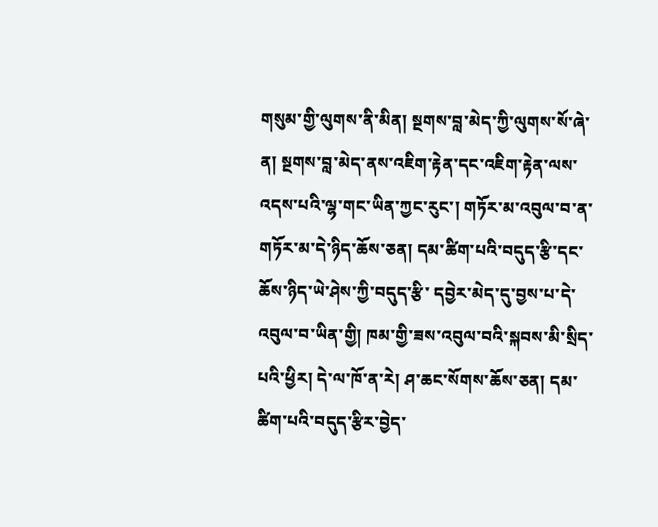གསུམ་གྱི་ལུགས་ནི་མིན། སྔགས་བླ་མེད་ཀྱི་ལུགས་སོ་ཞེ་ན། སྔགས་བླ་མེད་ནས་འཇིག་རྟེན་དང་འཇིག་རྟེན་ལས་འདས་པའི་ལྷ་གང་ཡིན་ཀྱང་རུང་། གཏོར་མ་འབུལ་བ་ན་གཏོར་མ་དེ་ཉིད་ཆོས་ཅན། དམ་ཚིག་པའི་བདུད་རྩི་དང་ཆོས་ཉིད་ཡེ་ཤེས་ཀྱི་བདུད་རྩི་ དབྱེར་མེད་དུ་བྱས་པ་དེ་འབུལ་བ་ཡིན་གྱི། ཁམ་གྱི་ཟས་འབུལ་བའི་སྐབས་མི་སྲིད་པའི་ཕྱིར། དེ་ལ་ཁོ་ན་རེ། ཤ་ཆང་སོགས་ཆོས་ཅན། དམ་ཚིག་པའི་བདུད་རྩིར་བྱེད་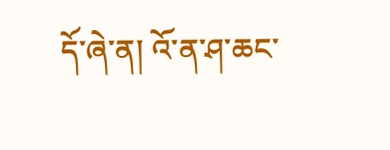དོ་ཞེ་ན། འོ་ན་ཤ་ཆང་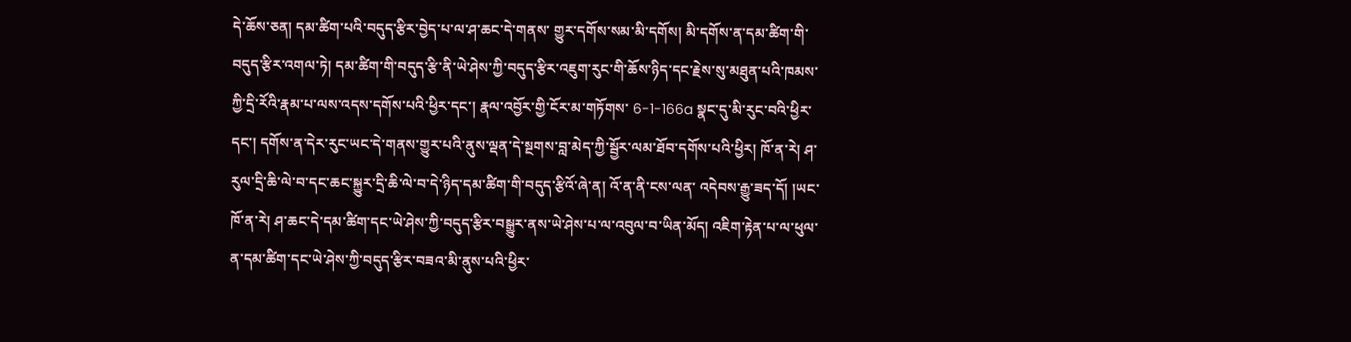དེ་ཆོས་ཅན། དམ་ཚིག་པའི་བདུད་རྩིར་བྱེད་པ་ལ་ཤ་ཆང་དེ་གནས་ གྱུར་དགོས་སམ་མི་དགོས། མི་དགོས་ན་དམ་ཚིག་གི་བདུད་རྩིར་འགལ་ཏེ། དམ་ཚིག་གི་བདུད་རྩི་ནི་ཡེ་ཤེས་ཀྱི་བདུད་རྩིར་འཇུག་རུང་གི་ཆོས་ཉིད་དང་རྗེས་སུ་མཐུན་པའི་ཁམས་ཀྱི་དྲི་རོའི་རྣམ་པ་ལས་འདས་དགོས་པའི་ཕྱིར་དང་། རྣལ་འབྱོར་གྱི་ངོར་མ་གཏོགས་ 6-1-166a སྣང་དུ་མི་རུང་བའི་ཕྱིར་དང་། དགོས་ན་དེར་རུང་ཡང་དེ་གནས་གྱུར་པའི་ནུས་ལྡན་དེ་སྔགས་བླ་མེད་ཀྱི་སྦྱོར་ལམ་ཐོབ་དགོས་པའི་ཕྱིར། ཁོ་ན་རེ། ཤ་རུལ་དྲི་ཆི་ལེ་བ་དང་ཆང་སྐྱུར་དྲི་ཆི་ལེ་བ་དེ་ཉིད་དམ་ཚིག་གི་བདུད་རྩིའོ་ཞེ་ན། འོ་ན་ནི་ངས་ལན་ འདེབས་རྒྱུ་ཟད་དོ། །ཡང་ཁོ་ན་རེ། ཤ་ཆང་དེ་དམ་ཚིག་དང་ཡེ་ཤེས་ཀྱི་བདུད་རྩིར་བསྒྱུར་ནས་ཡེ་ཤེས་པ་ལ་འབུལ་བ་ཡིན་མོད། འཇིག་རྟེན་པ་ལ་ཕུལ་ན་དམ་ཚིག་དང་ཡེ་ཤེས་ཀྱི་བདུད་རྩིར་བཟའ་མི་ནུས་པའི་ཕྱིར་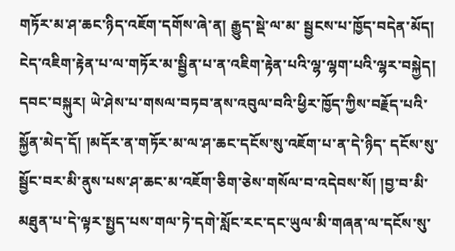གཏོར་མ་ཤ་ཆང་ཉིད་འཇོག་དགོས་ཞེ་ན། རྒྱུད་སྡེ་ལ་མ་ སྦྱངས་པ་ཁྱོད་བདེན་མོད། ངེད་འཇིག་རྟེན་པ་ལ་གཏོར་མ་སྦྱིན་པ་ན་འཇིག་རྟེན་པའི་ལྷ་ལྷག་པའི་ལྷར་བསྐྱེད། དབང་བསྐུར། ཡེ་ཤེས་པ་གསལ་བཏབ་ནས་འབུལ་བའི་ཕྱིར་ཁྱོད་ཀྱིས་བརྗོད་པའི་སྐྱོན་མེད་དོ། །མདོར་ན་གཏོར་མ་ལ་ཤ་ཆང་དངོས་སུ་འཇོག་པ་ན་དེ་ཉིད་ དངོས་སུ་སྦྱོང་བར་མི་ནུས་པས་ཤ་ཆང་མ་འཇོག་ཅིག་ཅེས་གསོལ་བ་འདེབས་སོ། །བྱ་བ་མི་མཐུན་པ་དེ་ལྟར་སྤྱད་པས་གལ་ཏེ་དགེ་སློང་རང་དང་ཡུལ་མི་གཞན་ལ་དངོས་སུ་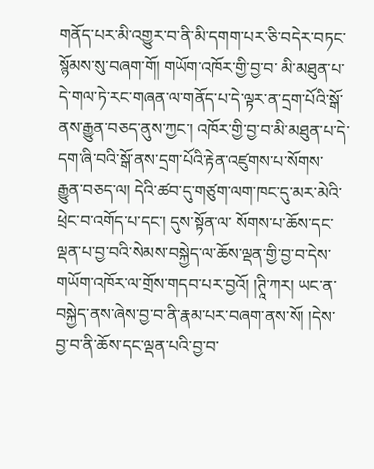གནོད་པར་མི་འགྱུར་བ་ནི་མི་དགག་པར་ཅི་བདེར་བཏང་སྙོམས་སུ་བཞག་གོ། གཡོག་འཁོར་གྱི་བྱ་བ་ མི་མཐུན་པ་དེ་གལ་ཏེ་རང་གཞན་ལ་གནོད་པ་དེ་ལྟར་ན་དྲག་པོའི་སྒོ་ནས་རྒྱུན་བཅད་ནུས་ཀྱང་། འཁོར་གྱི་བྱ་བ་མི་མཐུན་པ་དེ་དག་ཞི་བའི་སྒོ་ནས་དྲག་པོའི་རྟེན་འཛུགས་པ་སོགས་རྒྱུན་བཅད་ལ། དེའི་ཚབ་དུ་གཙུག་ལག་ཁང་དུ་མར་མེའི་ཕྲེང་བ་འགོད་པ་དང་། དུས་སྟོན་ལ་ སོགས་པ་ཆོས་དང་ལྡན་པ་བྱ་བའི་སེམས་བསྐྱེད་ལ་ཆོས་ལྡན་གྱི་བྱ་བ་དེས་གཡོག་འཁོར་ལ་གྲོས་གདབ་པར་བྱའོ། །ཊཱི་ཀར། ཡང་ན་བསྐྱེད་ནས་ཞེས་བྱ་བ་ནི་རྣམ་པར་བཞག་ནས་སོ། །དེས་བྱ་བ་ནི་ཆོས་དང་ལྡན་པའི་བྱ་བ་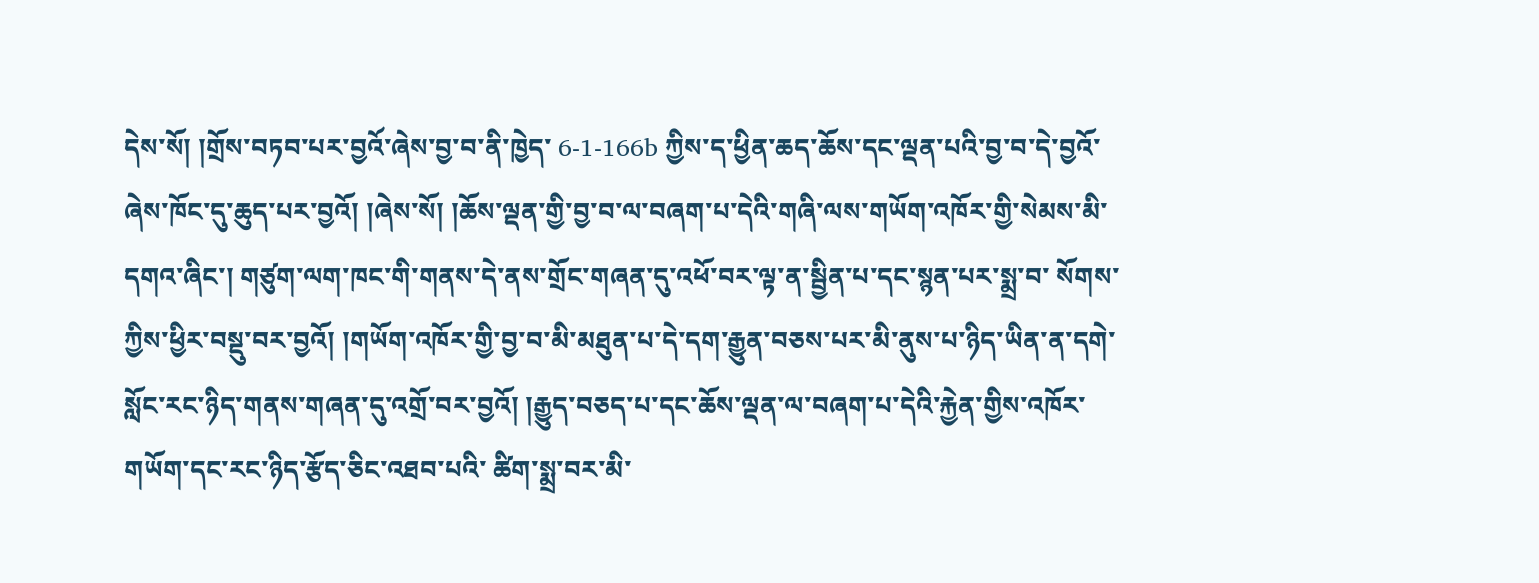དེས་སོ། །གྲོས་བཏབ་པར་བྱའོ་ཞེས་བྱ་བ་ནི་ཁྱེད་ 6-1-166b ཀྱིས་ད་ཕྱིན་ཆད་ཆོས་དང་ལྡན་པའི་བྱ་བ་དེ་བྱའོ་ཞེས་ཁོང་དུ་ཆུད་པར་བྱའོ། །ཞེས་སོ། །ཆོས་ལྡན་གྱི་བྱ་བ་ལ་བཞག་པ་དེའི་གཞི་ལས་གཡོག་འཁོར་གྱི་སེམས་མི་དགའ་ཞིང་། གཙུག་ལག་ཁང་གི་གནས་དེ་ནས་གྲོང་གཞན་དུ་འཕོ་བར་ལྟ་ན་སྦྱིན་པ་དང་སྙན་པར་སྨྲ་བ་ སོགས་ཀྱིས་ཕྱིར་བསྡུ་བར་བྱའོ། །གཡོག་འཁོར་གྱི་བྱ་བ་མི་མཐུན་པ་དེ་དག་རྒྱུན་བཅས་པར་མི་ནུས་པ་ཉིད་ཡིན་ན་དགེ་སློང་རང་ཉིད་གནས་གཞན་དུ་འགྲོ་བར་བྱའོ། །རྒྱུད་བཅད་པ་དང་ཆོས་ལྡན་ལ་བཞག་པ་དེའི་རྐྱེན་གྱིས་འཁོར་གཡོག་དང་རང་ཉིད་རྩོད་ཅིང་འཐབ་པའི་ ཚིག་སྨྲ་བར་མི་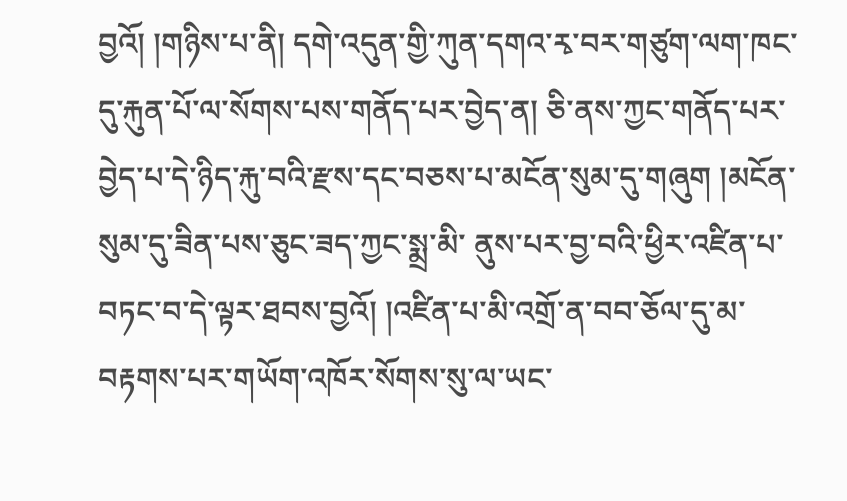བྱའོ། །གཉིས་པ་ནི། དགེ་འདུན་གྱི་ཀུན་དགའ་རྭ་བར་གཙུག་ལག་ཁང་དུ་རྐུན་པོ་ལ་སོགས་པས་གནོད་པར་བྱེད་ན། ཅི་ནས་ཀྱང་གནོད་པར་བྱེད་པ་དེ་ཉིད་རྐུ་བའི་རྫས་དང་བཅས་པ་མངོན་སུམ་དུ་གཞུག །མངོན་སུམ་དུ་ཟིན་པས་ཅུང་ཟད་ཀྱང་སྨྲ་མི་ ནུས་པར་བྱ་བའི་ཕྱིར་འཛིན་པ་བཏང་བ་དེ་ལྟར་ཐབས་བྱའོ། །འཛིན་པ་མི་འགྲོ་ན་བབ་ཅོལ་དུ་མ་བརྟགས་པར་གཡོག་འཁོར་སོགས་སུ་ལ་ཡང་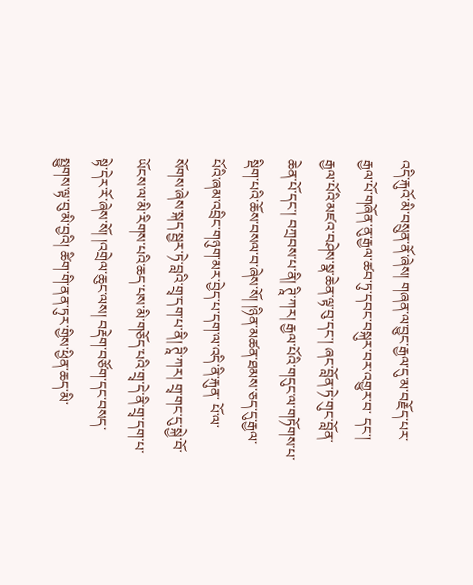འདི་རྐུའོ་མི་བསྲུན་ནོ་ཞེས། གཞན་ལ་བྱུང་རྒྱལ་དུ་མ་བརྗོད་པར་རྒྱལ་པོ་གཞོན་ནུ་རྒྱལ་ཚབ་ཏུ་དབང་བསྐུར་བར་འགྱུར་བ་ དང་། རྒྱལ་པོའི་མཛའ་བཤེས་སྣ་ཆེན་ལྟ་བུ་དང་། ཞང་བློན་ཏེ་གུང་བློན་ཆེན་པོ་དང་། བཀྲབས་པ་ནི། ཊཱི་ཀར། རྒྱལ་པོའི་གདུང་ལ་གཏོགས་པ་སྡིག་པའི་ཆོས་བསལ་བ་ཞེས་སོ། །ཉིན་མཚན་ཐམས་ཅད་དུ་རྒྱལ་པོའི་ཞམ་འབྲིང་གཉུག་མར་བྱེད་པ་དག་ལ་འདི་ནི་རྐུན་ པོ་ལ་སོགས་ཞེས་སྐད་སྦྱར་ཏེ་བླའི་གྲྭ་དག་པ་ནི། ཊཱི་ཀར། གྲྭ་གང་དུ་སྐྱེ་བོ་ཡོངས་ལ་མི་རིགས་པའི་ཆད་པས་མི་གཅོད་པའི་གྲྭ་དེ་ནི་གྲྭ་དག་པ་སྟེ་དེར་རོ་ཞེས་སོ། །འགྲེལ་ཆུང་ལས། བརྡེག་བཙོག་དང་བསད་སྤྱུགས་ལྟ་བུ་མི་བྱའི། ཚིག་གི་ནན་ཏུར་གྱིས་ཕྱིན་ཆད་མི་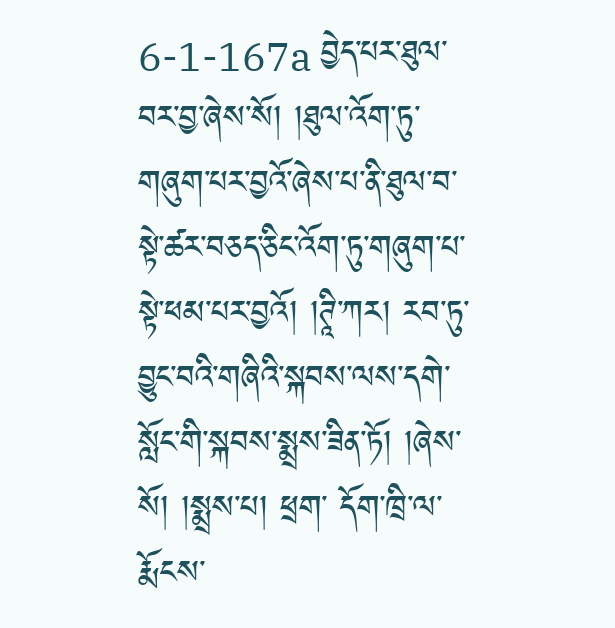6-1-167a བྱེད་པར་ཐུལ་བར་བྱ་ཞེས་སོ། །ཐུལ་འོག་ཏུ་གཞུག་པར་བྱའོ་ཞེས་པ་ནི་ཐུལ་བ་སྟེ་ཚར་བཅད་ཅིང་འོག་ཏུ་གཞུག་པ་སྟེ་ཕམ་པར་བྱའོ། །ཊཱི་ཀར། རབ་ཏུ་བྱུང་བའི་གཞིའི་སྐབས་ལས་དགེ་སློང་གི་སྐབས་སྨྲས་ཟིན་ཏོ། །ཞེས་སོ། །སྨྲས་པ། ཕྲག་ དོག་ཁྲི་ལ་རྨོངས་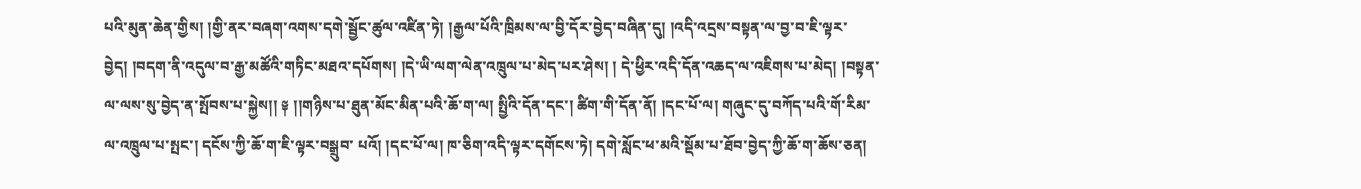པའི་མུན་ཆེན་གྱིས། །གྱི་ནར་བཞག་འགས་དགེ་སྦྱོང་ཚུལ་འཛིན་ཏེ། །རྒྱལ་པོའི་ཁྲིམས་ལ་བྱི་དོར་བྱེད་བཞིན་དུ། །འདི་འདྲས་བསྟན་ལ་བྱ་བ་ཇི་ལྟར་བྱེད། །བདག་ནི་འདུལ་བ་རྒྱ་མཚོའི་གཏིང་མཐའ་དཔོགས། །དེ་ཡི་ལག་ལེན་འཁྲུལ་པ་མེད་པར་ཤེས། ། དེ་ཕྱིར་འདི་དོན་འཆད་ལ་འཇིགས་པ་མེད། །བསྟན་ལ་ལས་སུ་བྱེད་ན་སྤོབས་པ་སྐྱེས།། ༈ །།གཉིས་པ་ཐུན་མོང་མིན་པའི་ཆོ་ག་ལ། སྤྱིའི་དོན་དང་། ཚིག་གི་དོན་ནོ། །དང་པོ་ལ། གཞུང་དུ་བཀོད་པའི་གོ་རིམ་ལ་འཁྲུལ་པ་སྤང་། དངོས་ཀྱི་ཆོ་ག་ཇི་ལྟར་བསྒྲུབ་ པའོ། །དང་པོ་ལ། ཁ་ཅིག་འདི་ལྟར་དགོངས་ཏེ། དགེ་སློང་ཕ་མའི་སྡོམ་པ་ཐོབ་བྱེད་ཀྱི་ཆོ་ག་ཆོས་ཅན།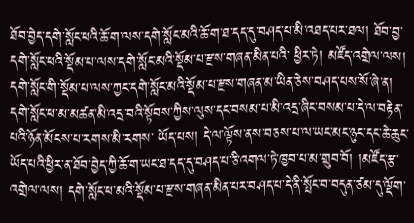ཐོབ་བྱེད་དགེ་སློང་ཕའི་ཆོ་ག་ལས་དགེ་སློང་མའི་ཆོ་ག་ཐ་དད་དུ་བཤད་པ་མི་འཐད་པར་ཐལ། ཐོབ་བྱ་དགེ་སློང་ཕའི་སྡོམ་པ་ལས་དགེ་སློང་མའི་སྡོམ་པ་རྫས་གཞན་མིན་པའི་ ཕྱིར་ཏེ། མཛོད་འགྲེལ་ལས། དགེ་སློང་གི་སྡོམ་པ་ལས་ཀྱང་དགེ་སློང་མའི་སྡོམ་པ་རྫས་གཞན་མ་ཡིན་ཅེས་བཤད་པས་སོ་ཞེ་ན། དགེ་སློང་ཕ་མ་མཚན་མི་འདྲ་བའི་སྟོབས་ཀྱིས་ལུས་དང་བསམ་པ་མི་འདྲ་ཞིང་བསམ་པ་དེ་ལ་བརྟེན་པའི་ཉོན་མོངས་པ་རགས་མི་རགས་ ཡོད་པས། དེ་ལ་ལྟོས་ནས་བཅས་པ་ལ་ཡང་མང་ཉུང་དང་ཆེ་ཆུང་ཡོད་པའི་ཕྱིར་ན་ཐོབ་བྱེད་ཀྱི་ཆོ་ག་ཡང་ཐ་དད་དུ་བཤད་པ་ཅི་འགལ་ཏེ་ཁྱབ་པ་མ་གྲུབ་བོ། །མཛོད་རྩ་འགྲེལ་ལས། དགེ་སློང་ཕ་མའི་སྡོམ་པ་རྫས་གཞན་མིན་པར་བཤད་པ་དེ་ནི་སྤོང་བ་བདུན་ཙམ་དུ་ལྡོག་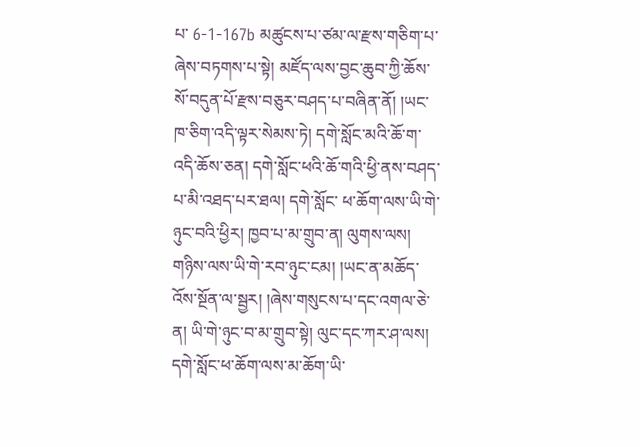པ་ 6-1-167b མཚུངས་པ་ཙམ་ལ་རྫས་གཅིག་པ་ཞེས་བཏགས་པ་སྟེ། མཛོད་ལས་བྱང་ཆུབ་ཀྱི་ཆོས་སོ་བདུན་པོ་རྫས་བཅུར་བཤད་པ་བཞིན་ནོ། །ཡང་ཁ་ཅིག་འདི་ལྟར་སེམས་ཏེ། དགེ་སློང་མའི་ཆོ་ག་འདི་ཆོས་ཅན། དགེ་སློང་ཕའི་ཆོ་གའི་ཕྱི་ནས་བཤད་པ་མི་འཐད་པར་ཐལ། དགེ་སློང་ ཕ་ཆོག་ལས་ཡི་གེ་ཉུང་བའི་ཕྱིར། ཁྱབ་པ་མ་གྲུབ་ན། ལུགས་ལས། གཉིས་ལས་ཡི་གེ་རབ་ཉུང་ངམ། །ཡང་ན་མཆོད་འོས་སྔོན་ལ་སྦྱར། །ཞེས་གསུངས་པ་དང་འགལ་ཅེ་ན། ཡི་གེ་ཉུང་བ་མ་གྲུབ་སྟེ། ལུང་དང་ཀར་ཤ་ལས། དགེ་སློང་ཕ་ཆོག་ལས་མ་ཆོག་ཡི་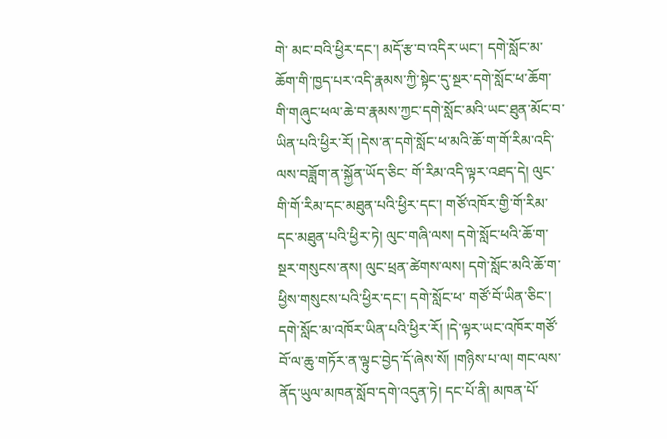གེ་ མང་བའི་ཕྱིར་དང་། མདོ་རྩ་བ་འདིར་ཡང་། དགེ་སློང་མ་ཆོག་གི་ཁྱད་པར་འདི་རྣམས་ཀྱི་སྟེང་དུ་སྔར་དགེ་སློང་ཕ་ཆོག་གི་གཞུང་ཕལ་ཆེ་བ་རྣམས་ཀྱང་དགེ་སློང་མའི་ཡང་ཐུན་མོང་བ་ཡིན་པའི་ཕྱིར་རོ། །དེས་ན་དགེ་སློང་ཕ་མའི་ཆོ་ག་གོ་རིམ་འདི་ལས་བཟློག་ན་སྐྱོན་ཡོད་ཅིང་ གོ་རིམ་འདི་ལྟར་འཐད་དེ། ལུང་གི་གོ་རིམ་དང་མཐུན་པའི་ཕྱིར་དང་། གཙོ་འཁོར་གྱི་གོ་རིམ་དང་མཐུན་པའི་ཕྱིར་ཏེ། ལུང་གཞི་ལས། དགེ་སློང་ཕའི་ཆོ་ག་སྔར་གསུངས་ནས། ལུང་ཕྲན་ཚེགས་ལས། དགེ་སློང་མའི་ཆོ་ག་ཕྱིས་གསུངས་པའི་ཕྱིར་དང་། དགེ་སློང་ཕ་ གཙོ་བོ་ཡིན་ཅིང་། དགེ་སློང་མ་འཁོར་ཡིན་པའི་ཕྱིར་རོ། །དེ་ལྟར་ཡང་འཁོར་གཙོ་བོ་ལ་ཆུ་གཏོར་ན་ལྟུང་བྱེད་དོ་ཞེས་སོ། །གཉིས་པ་ལ། གང་ལས་ནོད་ཡུལ་མཁན་སློབ་དགེ་འདུན་ཏེ། དང་པོ་ནི། མཁན་པོ་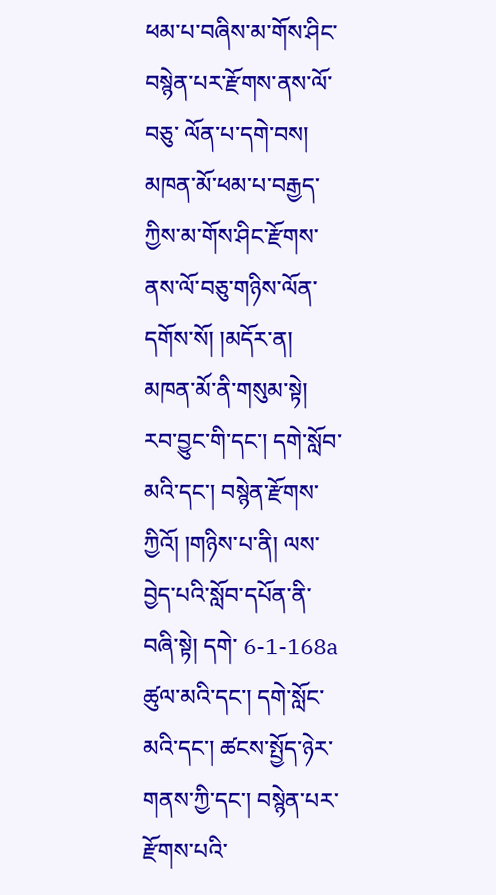ཕམ་པ་བཞིས་མ་གོས་ཤིང་བསྙེན་པར་རྫོགས་ནས་ལོ་བཅུ་ ལོན་པ་དགེ་བས། མཁན་མོ་ཕམ་པ་བརྒྱད་ཀྱིས་མ་གོས་ཤིང་རྫོགས་ནས་ལོ་བཅུ་གཉིས་ལོན་དགོས་སོ། །མདོར་ན། མཁན་མོ་ནི་གསུམ་སྟེ། རབ་བྱུང་གི་དང་། དགེ་སློབ་མའི་དང་། བསྙེན་རྫོགས་ཀྱིའོ། །གཉིས་པ་ནི། ལས་བྱེད་པའི་སློབ་དཔོན་ནི་བཞི་སྟེ། དགེ་ 6-1-168a ཚུལ་མའི་དང་། དགེ་སློང་མའི་དང་། ཚངས་སྤྱོད་ཉེར་གནས་ཀྱི་དང་། བསྙེན་པར་རྫོགས་པའི་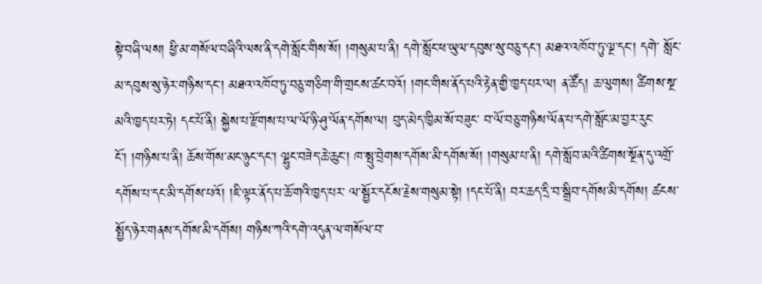སྟེ་བཞི་ལས། ཕྱི་མ་གསོལ་བཞིའི་ལས་ནི་དགེ་སློང་གིས་སོ། །གསུམ་པ་ནི། དགེ་སློང་ཕ་ཡུལ་དབུས་སུ་བཅུ་དང་། མཐའ་འཁོབ་ཏུ་ལྔ་དང་། དགེ་ སློང་མ་དབུས་སུ་ཉེར་གཉིས་དང་། མཐའ་འཁོབ་ཏུ་བཅུ་གཅིག་གི་གྲངས་ཚང་བའོ། །གང་གིས་ནོད་པའི་རྟེན་གྱི་ཁྱད་པར་ལ། ན་ཚོད། ཆ་ལུགས། ཚིགས་སྔ་མའི་ཁྱད་པར་ཏེ། དང་པོ་ནི། སྐྱེས་པ་རྫོགས་པ་ལ་ལོ་ཉི་ཤུ་ལོན་དགོས་ལ། བུད་མེད་ཁྱིམ་སོ་བཟུང་ བ་ལོ་བཅུ་གཉིས་ལོན་པ་དགེ་སློང་མ་བྱར་རུང་ངོ་། །གཉིས་པ་ནི། ཆོས་གོས་མང་ཉུང་དང་། ལྷུང་བཟེད་ཆེ་ཆུང་། ཁ་སྤུ་བྲེགས་དགོས་མི་དགོས་སོ། །གསུམ་པ་ནི། དགེ་སློབ་མའི་ཚིགས་སྔོན་དུ་འགྲོ་དགོས་པ་དང་མི་དགོས་པའོ། །ཇི་ལྟར་ནོད་པ་ཆོ་གའི་ཁྱད་པར་ ལ་སྦྱོར་དངོས་རྗེས་གསུམ་སྟེ། །དང་པོ་ནི། བར་ཆད་དྲི་བ་སྒྲིབ་དགོས་མི་དགོས། ཚངས་སྤྱོད་ཉེར་གནས་དགོས་མི་དགོས། གཉིས་ཀའི་དགེ་འདུན་ལ་གསོལ་བ་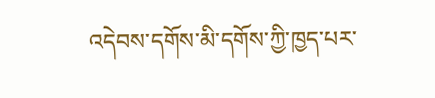འདེབས་དགོས་མི་དགོས་ཀྱི་ཁྱད་པར་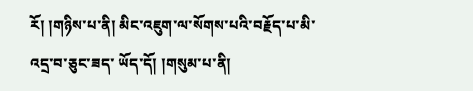རོ། །གཉིས་པ་ནི། མིང་འཇུག་ལ་སོགས་པའི་བརྗོད་པ་མི་འདྲ་བ་ཅུང་ཟད་ ཡོད་དོ། །གསུམ་པ་ནི།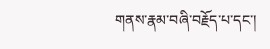གནས་རྣམ་བཞི་བརྗོད་པ་དང་།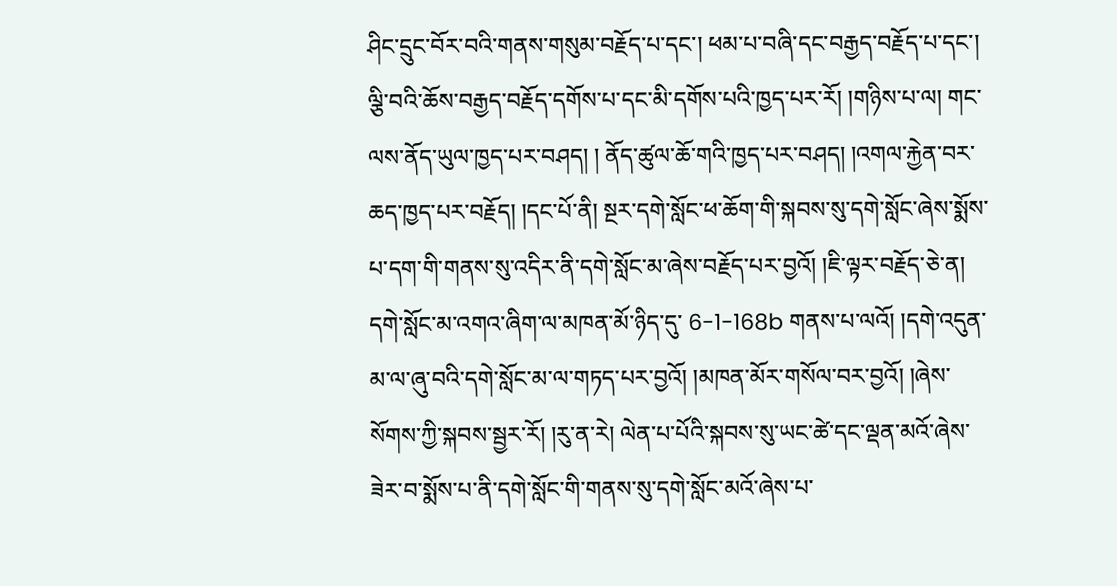ཤིང་དྲུང་བོར་བའི་གནས་གསུམ་བརྗོད་པ་དང་། ཕམ་པ་བཞི་དང་བརྒྱད་བརྗོད་པ་དང་། ལྕི་བའི་ཆོས་བརྒྱད་བརྗོད་དགོས་པ་དང་མི་དགོས་པའི་ཁྱད་པར་རོ། །གཉིས་པ་ལ། གང་ལས་ནོད་ཡུལ་ཁྱད་པར་བཤད། ། ནོད་ཚུལ་ཆོ་གའི་ཁྱད་པར་བཤད། །འགལ་རྐྱེན་བར་ཆད་ཁྱད་པར་བརྗོད། །དང་པོ་ནི། སྔར་དགེ་སློང་ཕ་ཆོག་གི་སྐབས་སུ་དགེ་སློང་ཞེས་སྨོས་པ་དག་གི་གནས་སུ་འདིར་ནི་དགེ་སློང་མ་ཞེས་བརྗོད་པར་བྱའོ། །ཇི་ལྟར་བརྗོད་ཅེ་ན། དགེ་སློང་མ་འགའ་ཞིག་ལ་མཁན་མོ་ཉིད་དུ་ 6-1-168b གནས་པ་ལའོ། །དགེ་འདུན་མ་ལ་ཞུ་བའི་དགེ་སློང་མ་ལ་གཏད་པར་བྱའོ། །མཁན་མོར་གསོལ་བར་བྱའོ། །ཞེས་སོགས་ཀྱི་སྐབས་སྦྱར་རོ། །རུ་ན་རེ། ལེན་པ་པོའི་སྐབས་སུ་ཡང་ཚེ་དང་ལྡན་མའོ་ཞེས་ཟེར་བ་སྨོས་པ་ནི་དགེ་སློང་གི་གནས་སུ་དགེ་སློང་མའོ་ཞེས་པ་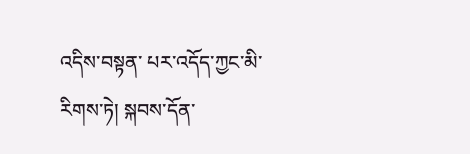འདིས་བསྟན་ པར་འདོད་ཀྱང་མི་རིགས་ཏེ། སྐབས་དོན་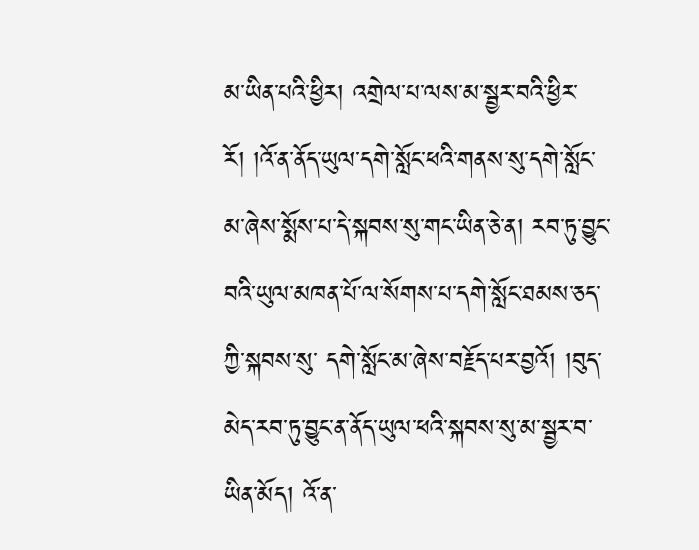མ་ཡིན་པའི་ཕྱིར། འགྲེལ་པ་ལས་མ་སྦྱར་བའི་ཕྱིར་རོ། །འོ་ན་ནོད་ཡུལ་དགེ་སློང་ཕའི་གནས་སུ་དགེ་སློང་མ་ཞེས་སྨོས་པ་དེ་སྐབས་སུ་གང་ཡིན་ཅེ་ན། རབ་ཏུ་བྱུང་བའི་ཡུལ་མཁན་པོ་ལ་སོགས་པ་དགེ་སློང་ཐམས་ཅད་ཀྱི་སྐབས་སུ་ དགེ་སློང་མ་ཞེས་བརྗོད་པར་བྱའོ། །བུད་མེད་རབ་ཏུ་བྱུང་ན་ནོད་ཡུལ་ཕའི་སྐབས་སུ་མ་སྦྱར་བ་ཡིན་མོད། འོ་ན་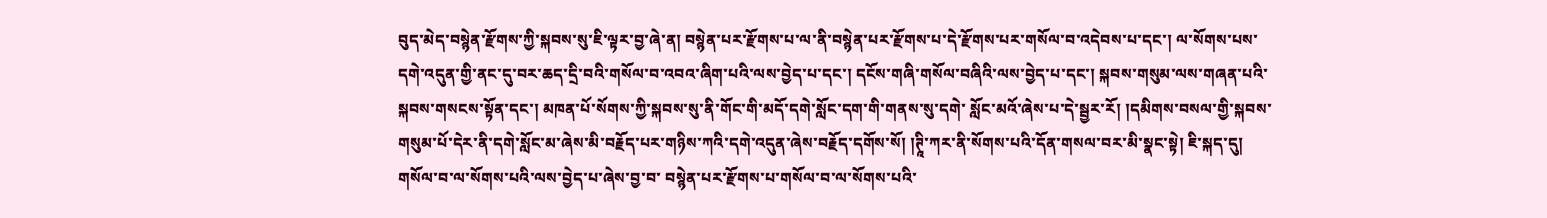བུད་མེད་བསྙེན་རྫོགས་ཀྱི་སྐབས་སུ་ཇི་ལྟར་བྱ་ཞེ་ན། བསྙེན་པར་རྫོགས་པ་ལ་ནི་བསྙེན་པར་རྫོགས་པ་དེ་རྫོགས་པར་གསོལ་བ་འདེབས་པ་དང་། ལ་སོགས་པས་ དགེ་འདུན་གྱི་ནང་དུ་བར་ཆད་དྲི་བའི་གསོལ་བ་འབའ་ཞིག་པའི་ལས་བྱེད་པ་དང་། དངོས་གཞི་གསོལ་བཞིའི་ལས་བྱེད་པ་དང་། སྐབས་གསུམ་ལས་གཞན་པའི་སྐབས་གསངས་སྟོན་དང་། མཁན་པོ་སོགས་ཀྱི་སྐབས་སུ་ནི་གོང་གི་མདོ་དགེ་སློང་དག་གི་གནས་སུ་དགེ་ སློང་མའོ་ཞེས་པ་དེ་སྦྱར་རོ། །དམིགས་བསལ་གྱི་སྐབས་གསུམ་པོ་དེར་ནི་དགེ་སློང་མ་ཞེས་མི་བརྗོད་པར་གཉིས་ཀའི་དགེ་འདུན་ཞེས་བརྗོད་དགོས་སོ། །ཊཱི་ཀར་ནི་སོགས་པའི་དོན་གསལ་བར་མི་སྣང་སྟེ། ཇི་སྐད་དུ། གསོལ་བ་ལ་སོགས་པའི་ལས་བྱེད་པ་ཞེས་བྱ་བ་ བསྙེན་པར་རྫོགས་པ་གསོལ་བ་ལ་སོགས་པའི་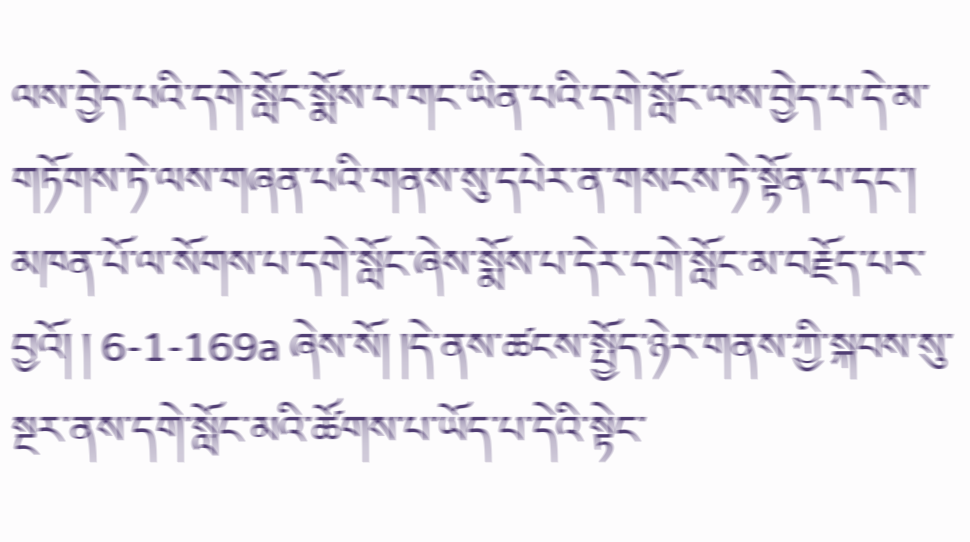ལས་བྱེད་པའི་དགེ་སློང་སྨོས་པ་གང་ཡིན་པའི་དགེ་སློང་ལས་བྱེད་པ་དེ་མ་གཏོགས་ཏེ་ལས་གཞན་པའི་གནས་སུ་དཔེར་ན་གསངས་ཏེ་སྟོན་པ་དང་། མཁན་པོ་ལ་སོགས་པ་དགེ་སློང་ཞེས་སྨོས་པ་དེར་དགེ་སློང་མ་བརྗོད་པར་བྱའོ། ། 6-1-169a ཞེས་སོ། །དེ་ནས་ཚངས་སྤྱོད་ཉེར་གནས་ཀྱི་སྐབས་སུ་སྔར་ནས་དགེ་སློང་མའི་ཚོགས་པ་ཡོད་པ་དེའི་སྟེང་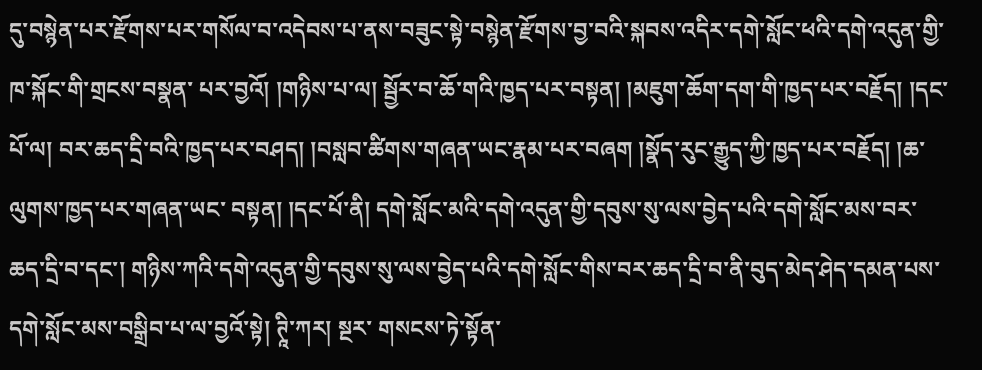དུ་བསྙེན་པར་རྫོགས་པར་གསོལ་བ་འདེབས་པ་ནས་བཟུང་སྟེ་བསྙེན་རྫོགས་བྱ་བའི་སྐབས་འདིར་དགེ་སློང་ཕའི་དགེ་འདུན་གྱི་ཁ་སྐོང་གི་གྲངས་བསྣན་ པར་བྱའོ། །གཉིས་པ་ལ། སྦྱོར་བ་ཆོ་གའི་ཁྱད་པར་བསྟན། །མཇུག་ཆོག་དག་གི་ཁྱད་པར་བརྗོད། །དང་པོ་ལ། བར་ཆད་དྲི་བའི་ཁྱད་པར་བཤད། །བསླབ་ཚིགས་གཞན་ཡང་རྣམ་པར་བཞག །སྣོད་རུང་རྒྱུད་ཀྱི་ཁྱད་པར་བརྗོད། །ཆ་ལུགས་ཁྱད་པར་གཞན་ཡང་ བསྟན། །དང་པོ་ནི། དགེ་སློང་མའི་དགེ་འདུན་གྱི་དབུས་སུ་ལས་བྱེད་པའི་དགེ་སློང་མས་བར་ཆད་དྲི་བ་དང་། གཉིས་ཀའི་དགེ་འདུན་གྱི་དབུས་སུ་ལས་བྱེད་པའི་དགེ་སློང་གིས་བར་ཆད་དྲི་བ་ནི་བུད་མེད་ཤེད་དམན་པས་དགེ་སློང་མས་བསྒྲིབ་པ་ལ་བྱའོ་སྟེ། ཊཱི་ཀར། སྔར་ གསངས་ཏེ་སྟོན་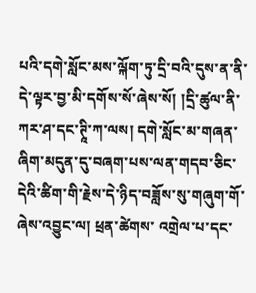པའི་དགེ་སློང་མས་ལྐོག་ཏུ་དྲི་བའི་དུས་ན་ནི་དེ་ལྟར་བྱ་མི་དགོས་སོ་ཞེས་སོ། །དྲི་ཚུལ་ནི་ཀར་ཤ་དང་ཊཱི་ཀ་ལས། དགེ་སློང་མ་གཞན་ཞིག་མདུན་དུ་བཞག་པས་ལན་གདབ་ཅིང་དེའི་ཚིག་གི་རྗེས་དེ་ཉིད་བཟློས་སུ་གཞུག་གོ་ཞེས་འབྱུང་ལ། ཕྲན་ཚེགས་ འགྲེལ་པ་དང་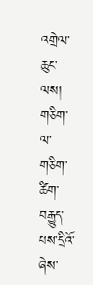འགྲེལ་ཆུང་ལས། གཅིག་ལ་གཅིག་ཚིག་བརྒྱུད་པས་དྲིའོ་ཞེས་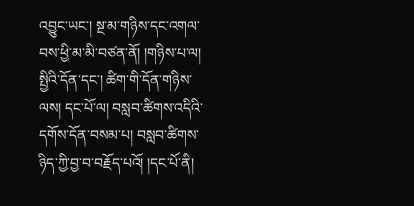འབྱུང་ཡང་། སྔ་མ་གཉིས་དང་འགལ་བས་ཕྱི་མ་མི་བཙན་ནོ། །གཉིས་པ་ལ། སྤྱིའི་དོན་དང་། ཚིག་གི་དོན་གཉིས་ལས། དང་པོ་ལ། བསླབ་ཚིགས་འདིའི་དགོས་དོན་བསམ་པ། བསླབ་ཚིགས་ཉིད་ཀྱི་བྱ་བ་བརྗོད་པའོ། །དང་པོ་ནི།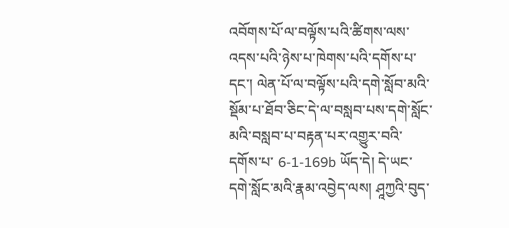འབོགས་པོ་ལ་བལྟོས་པའི་ཚིགས་ལས་འདས་པའི་ཉེས་པ་ཁེགས་པའི་དགོས་པ་དང་། ལེན་པོ་ལ་བལྟོས་པའི་དགེ་སློབ་མའི་སྡོམ་པ་ཐོབ་ཅིང་དེ་ལ་བསླབ་པས་དགེ་སློང་མའི་བསླབ་པ་བརྟན་པར་འགྱུར་བའི་དགོས་པ་ 6-1-169b ཡོད་དེ། དེ་ཡང་དགེ་སློང་མའི་རྣམ་འབྱེད་ལས། ཤཱཀྱའི་བུད་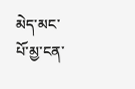མེད་མང་པོ་མྱ་ངན་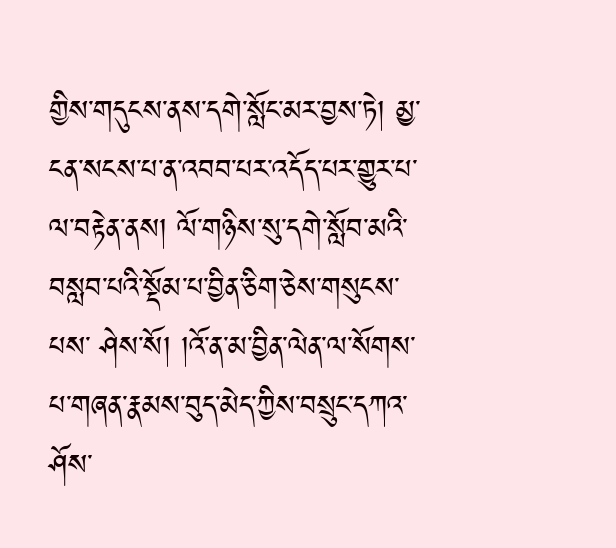གྱིས་གདུངས་ནས་དགེ་སློང་མར་བྱས་ཏེ། མྱ་ངན་སངས་པ་ན་འབབ་པར་འདོད་པར་གྱུར་པ་ལ་བརྟེན་ནས། ལོ་གཉིས་སུ་དགེ་སློབ་མའི་བསླབ་པའི་སྡོམ་པ་བྱིན་ཅིག་ཅེས་གསུངས་པས་ ཤེས་སོ། །འོ་ན་མ་བྱིན་ལེན་ལ་སོགས་པ་གཞན་རྣམས་བུད་མེད་ཀྱིས་བསྲུང་དཀའ་ཤོས་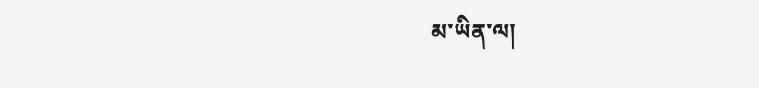མ་ཡིན་ལ།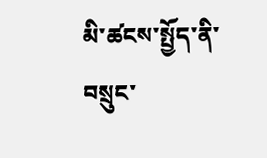མི་ཚངས་སྤྱོད་ནི་བསྲུང་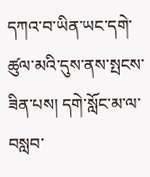དཀའ་བ་ཡིན་ཡང་དགེ་ཚུལ་མའི་དུས་ནས་སྤངས་ཟིན་པས། དགེ་སློང་མ་ལ་བསླབ་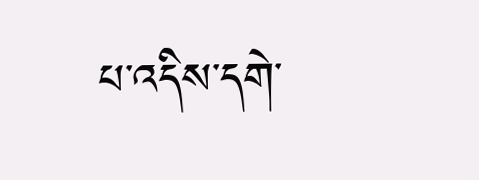པ་འདིས་དགེ་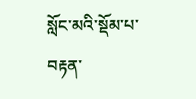སློང་མའི་སྡོམ་པ་བརྟན་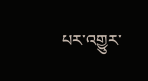པར་འགྱུར་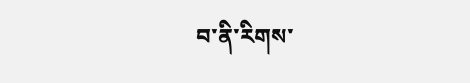བ་ནི་རིགས་